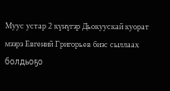Муус устар 2 күнүгэр Дьокуускай куорат мээрэ Евгений Григорьев биэс сыллаах болдьоҕо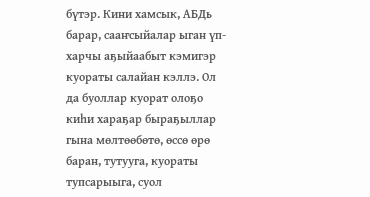бүтэр. Кини хамсык, АБДь барар, сааҥсыйалар ыган үп-харчы аҕыйаабыт кэмигэр куораты салайан кэллэ. Ол да буоллар куорат олоҕо киһи хараҕар быраҕыллар гына мөлтөөбөтө, өссө өрө баран, тутууга, куораты тупсарыыга, суол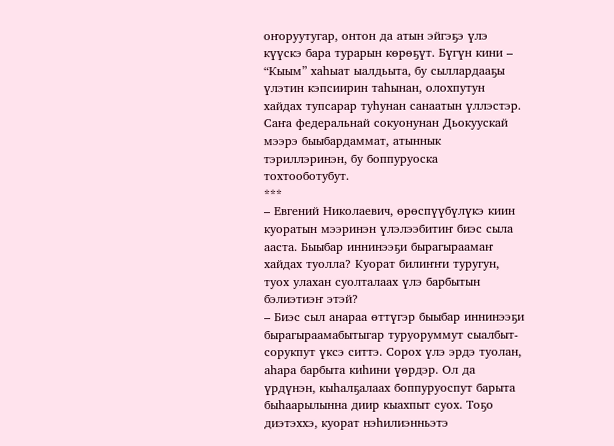оҥоруутугар, онтон да атын эйгэҕэ үлэ күүскэ бара турарын көрөҕүт. Бүгүн кини – “Кыым” хаһыат ыалдьыта, бу сыллардааҕы үлэтин кэпсиирин таһынан, олохпутун хайдах тупсарар туһунан санаатын үллэстэр. Саҥа федеральнай сокуонунан Дьокуускай мээрэ быыбардаммат, атыннык тэриллэринэн, бу боппуруоска тохтооботубут.
***
– Евгений Николаевич, өрөспүүбүлүкэ киин куоратын мээринэн үлэлээбитиҥ биэс сыла ааста. Быыбар иннинээҕи бырагыраамаҥ хайдах туолла? Куорат билиҥҥи туругун, туох улахан суолталаах үлэ барбытын бэлиэтиэҥ этэй?
– Биэс сыл анараа өттүгэр быыбар иннинээҕи бырагыраамабытыгар туруоруммут сыалбыт-сорукпут үксэ ситтэ. Сорох үлэ эрдэ туолан, аһара барбыта киһини үөрдэр. Ол да үрдүнэн, кыһалҕалаах боппуруоспут барыта быһаарылынна диир кыахпыт суох. Тоҕо диэтэххэ, куорат нэһилиэнньэтэ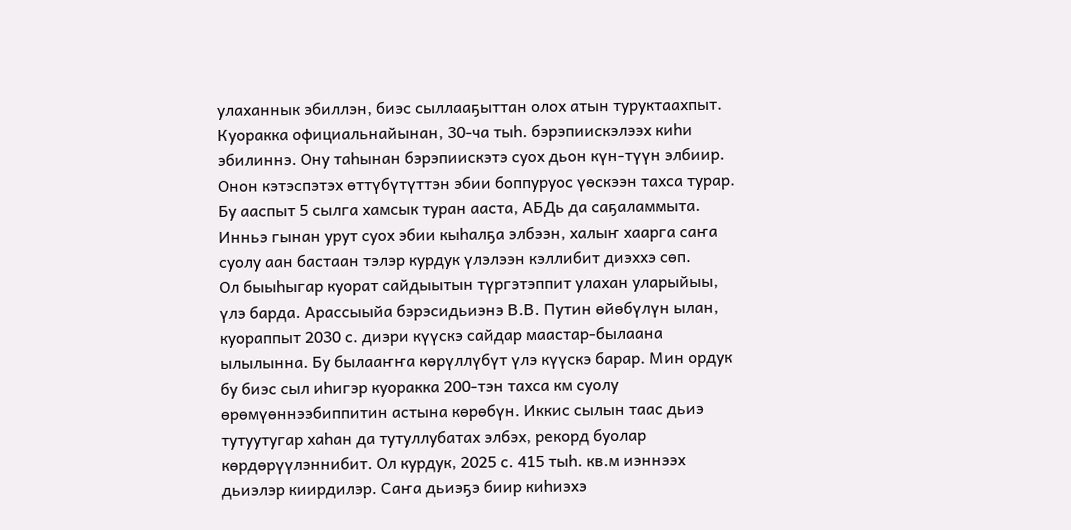улаханнык эбиллэн, биэс сыллааҕыттан олох атын туруктаахпыт. Куоракка официальнайынан, 30-ча тыһ. бэрэпиискэлээх киһи эбилиннэ. Ону таһынан бэрэпиискэтэ суох дьон күн-түүн элбиир. Онон кэтэспэтэх өттүбүтүттэн эбии боппуруос үөскээн тахса турар. Бу ааспыт 5 сылга хамсык туран ааста, АБДь да саҕаламмыта. Инньэ гынан урут суох эбии кыһалҕа элбээн, халыҥ хаарга саҥа суолу аан бастаан тэлэр курдук үлэлээн кэллибит диэххэ сөп.
Ол быыһыгар куорат сайдыытын түргэтэппит улахан уларыйыы, үлэ барда. Арассыыйа бэрэсидьиэнэ В.В. Путин өйөбүлүн ылан, куораппыт 2030 с. диэри күүскэ сайдар маастар-былаана ылылынна. Бу былааҥҥа көрүллүбүт үлэ күүскэ барар. Мин ордук бу биэс сыл иһигэр куоракка 200-тэн тахса км суолу өрөмүөннээбиппитин астына көрөбүн. Иккис сылын таас дьиэ тутуутугар хаһан да тутуллубатах элбэх, рекорд буолар көрдөрүүлэннибит. Ол курдук, 2025 с. 415 тыһ. кв.м иэннээх дьиэлэр киирдилэр. Саҥа дьиэҕэ биир киһиэхэ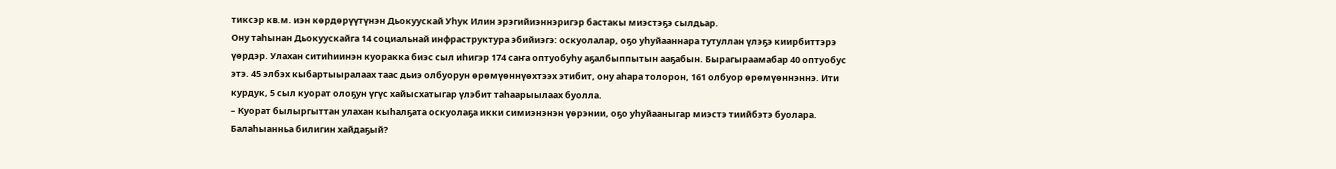тиксэр кв.м. иэн көрдөрүүтүнэн Дьокуускай Уһук Илин эрэгийиэннэригэр бастакы миэстэҕэ сылдьар.
Ону таһынан Дьокуускайга 14 социальнай инфраструктура эбийиэгэ: оскуолалар, оҕо уһуйааннара тутуллан үлэҕэ киирбиттэрэ үөрдэр. Улахан ситиһиинэн куоракка биэс сыл иһигэр 174 саҥа оптуобуһу аҕалбыппытын ааҕабын. Бырагыраамабар 40 оптуобус этэ. 45 элбэх кыбартыыралаах таас дьиэ олбуорун өрөмүөннүөхтээх этибит, ону аһара толорон, 161 олбуор өрөмүөннэннэ. Ити курдук, 5 сыл куорат олоҕун үгүс хайысхатыгар үлэбит таһаарыылаах буолла.
– Куорат былыргыттан улахан кыһалҕата оскуолаҕа икки симиэнэнэн үөрэнии, оҕо уһуйааныгар миэстэ тиийбэтэ буолара. Балаһыанньа билигин хайдаҕый?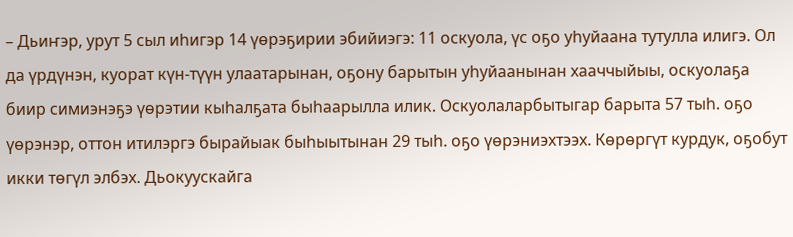– Дьиҥэр, урут 5 сыл иһигэр 14 үөрэҕирии эбийиэгэ: 11 оскуола, үс оҕо уһуйаана тутулла илигэ. Ол да үрдүнэн, куорат күн-түүн улаатарынан, оҕону барытын уһуйаанынан хааччыйыы, оскуолаҕа биир симиэнэҕэ үөрэтии кыһалҕата быһаарылла илик. Оскуолаларбытыгар барыта 57 тыһ. оҕо үөрэнэр, оттон итилэргэ бырайыак быһыытынан 29 тыһ. оҕо үөрэниэхтээх. Көрөргүт курдук, оҕобут икки төгүл элбэх. Дьокуускайга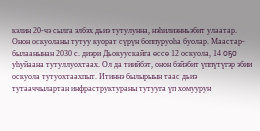кэлин 20-чэ сылга элбэх дьиэ тутулунна, нэһилиэнньэбит улаатар. Онон оскуоланы тутуу куорат сүрүн боппуруоһа буолар. Маастар-былаанынан 2030 с. диэри Дьокуускайга өссө 12 оскуола, 14 оҕо уһуйаана тутуллуохтаах. Ол да тиийбэт, онон бэйэбит үппүтүгэр эбии оскуола тутуохтаахпыт. Итиннэ былырыын таас дьиэ тутааччылартан инфраструктураны тутууга үп хомуурун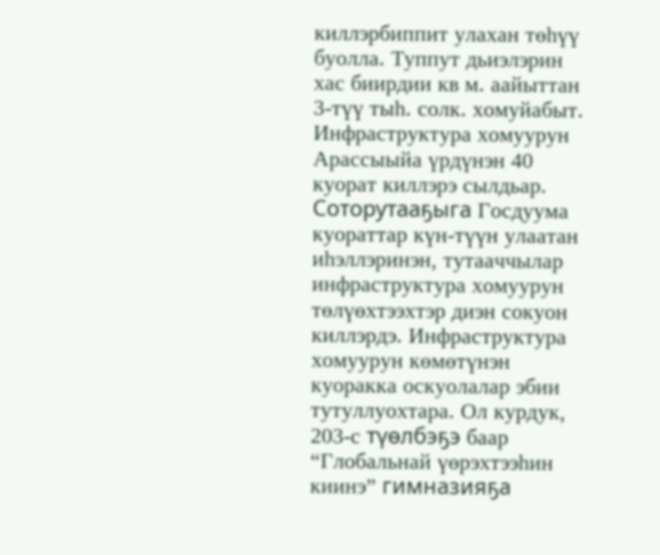киллэрбиппит улахан төһүү буолла. Туппут дьиэлэрин хас биирдии кв м. аайыттан 3-түү тыһ. солк. хомуйабыт. Инфраструктура хомуурун Арассыыйа үрдүнэн 40 куорат киллэрэ сылдьар. Соторутааҕыга Госдуума куораттар күн-түүн улаатан иһэллэринэн, тутааччылар инфраструктура хомуурун төлүөхтээхтэр диэн сокуон киллэрдэ. Инфраструктура хомуурун көмөтүнэн куоракка оскуолалар эбии тутуллуохтара. Ол курдук, 203-с түөлбэҕэ баар “Глобальнай үөрэхтээһин киинэ” гимназияҕа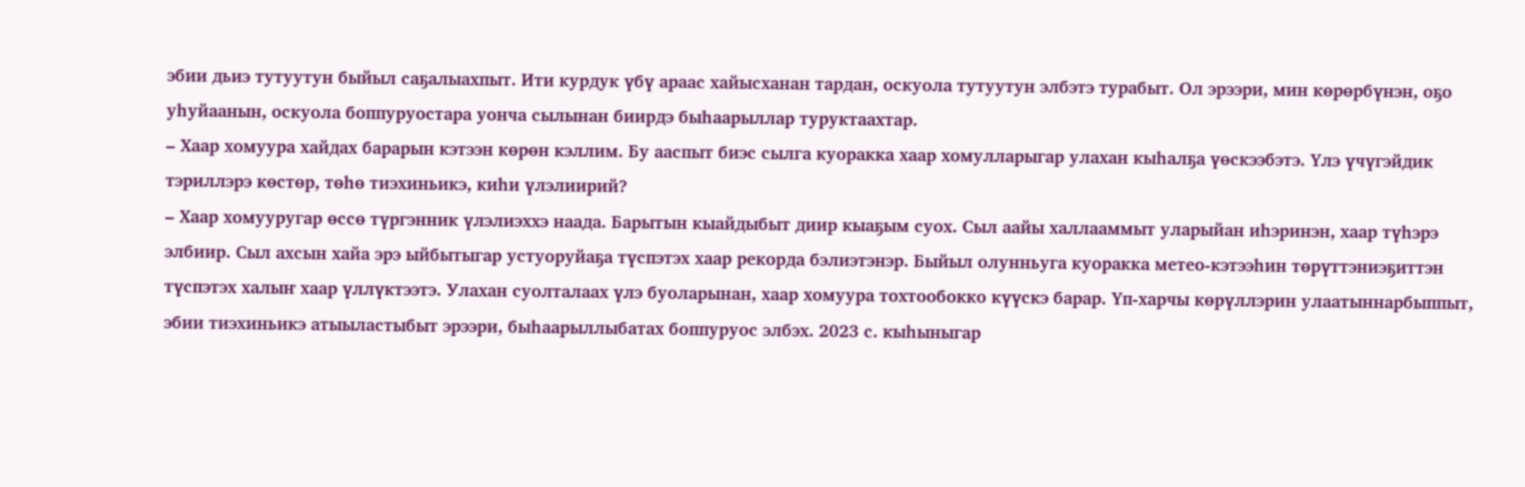эбии дьиэ тутуутун быйыл саҕалыахпыт. Ити курдук үбү араас хайысханан тардан, оскуола тутуутун элбэтэ турабыт. Ол эрээри, мин көрөрбүнэн, оҕо уһуйаанын, оскуола боппуруостара уонча сылынан биирдэ быһаарыллар туруктаахтар.
– Хаар хомуура хайдах барарын кэтээн көрөн кэллим. Бу ааспыт биэс сылга куоракка хаар хомулларыгар улахан кыһалҕа үөскээбэтэ. Үлэ үчүгэйдик тэриллэрэ көстөр, төһө тиэхиньикэ, киһи үлэлиирий?
– Хаар хомууругар өссө түргэнник үлэлиэххэ наада. Барытын кыайдыбыт диир кыаҕым суох. Сыл аайы халлааммыт уларыйан иһэринэн, хаар түһэрэ элбиир. Сыл ахсын хайа эрэ ыйбытыгар устуоруйаҕа түспэтэх хаар рекорда бэлиэтэнэр. Быйыл олунньуга куоракка метео-кэтээһин төрүттэниэҕиттэн түспэтэх халыҥ хаар үллүктээтэ. Улахан суолталаах үлэ буоларынан, хаар хомуура тохтообокко күүскэ барар. Үп-харчы көрүллэрин улаатыннарбыппыт, эбии тиэхиньикэ атыыластыбыт эрээри, быһаарыллыбатах боппуруос элбэх. 2023 с. кыһыныгар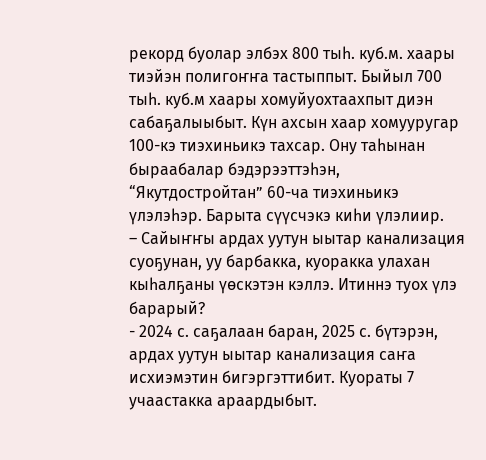рекорд буолар элбэх 800 тыһ. куб.м. хаары тиэйэн полигоҥҥа тастыппыт. Быйыл 700 тыһ. куб.м хаары хомуйуохтаахпыт диэн сабаҕалыыбыт. Күн ахсын хаар хомууругар 100-кэ тиэхиньикэ тахсар. Ону таһынан быраабалар бэдэрээттэһэн, “Якутдостройтан” 60-ча тиэхиньикэ үлэлэһэр. Барыта сүүсчэкэ киһи үлэлиир.
– Сайыҥҥы ардах уутун ыытар канализация суоҕунан, уу барбакка, куоракка улахан кыһалҕаны үөскэтэн кэллэ. Итиннэ туох үлэ барарый?
- 2024 с. саҕалаан баран, 2025 с. бүтэрэн, ардах уутун ыытар канализация саҥа исхиэмэтин бигэргэттибит. Куораты 7 учаастакка араардыбыт.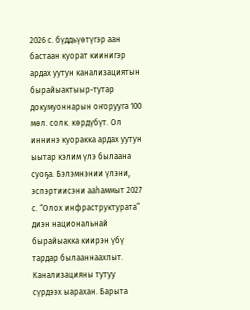2026 с. бүддьүөтүгэр аан бастаан куорат киинигэр ардах уутун канализациятын бырайыактыыр-тутар докумуоннарын оҥорууга 100 мөл. солк. көрдүбүт. Ол иннинэ куоракка ардах уутун ыытар кэлим үлэ былаана суоҕа. Бэлэмнэнии үлэни, эспэртиисэни ааһаммыт 2027 с. “Олох инфраструктурата” диэн национальнай бырайыакка киирэн үбү тардар былааннаахпыт. Канализацияны тутуу сүрдээх ыарахан. Барыта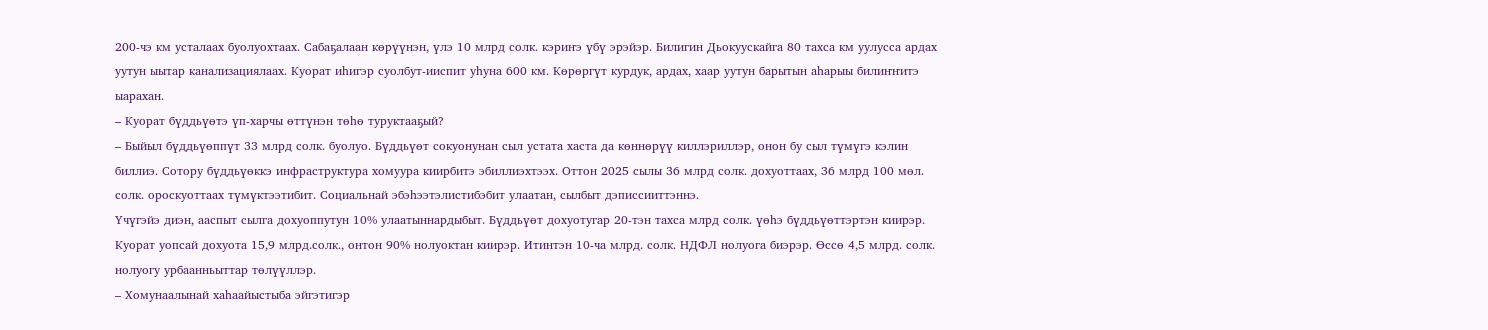200-чэ км усталаах буолуохтаах. Сабаҕалаан көрүүнэн, үлэ 10 млрд солк. кэриҥэ үбү эрэйэр. Билигин Дьокуускайга 80 тахса км уулусса ардах уутун ыытар канализациялаах. Куорат иһигэр суолбут-ииспит уһуна 600 км. Көрөргүт курдук, ардах, хаар уутун барытын аһарыы билиҥҥитэ ыарахан.
– Куорат бүддьүөтэ үп-харчы өттүнэн төһө туруктааҕый?
– Быйыл бүддьүөппүт 33 млрд солк. буолуо. Бүддьүөт сокуонунан сыл устата хаста да көннөрүү киллэриллэр, онон бу сыл түмүгэ кэлин биллиэ. Сотору бүддьүөккэ инфраструктура хомуура киирбитэ эбиллиэхтээх. Оттон 2025 сылы 36 млрд солк. дохуоттаах, 36 млрд 100 мөл. солк. ороскуоттаах түмүктээтибит. Социальнай эбэһээтэлистибэбит улаатан, сылбыт дэписсииттэннэ.
Үчүгэйэ диэн, ааспыт сылга дохуоппутун 10% улаатыннардыбыт. Бүддьүөт дохуотугар 20-тэн тахса млрд солк. үөһэ бүддьүөттэртэн киирэр. Куорат уопсай дохуота 15,9 млрд.солк., онтон 90% нолуоктан киирэр. Итинтэн 10-ча млрд. солк. НДФЛ нолуога биэрэр. Өссө 4,5 млрд. солк. нолуогу урбаанньыттар төлүүллэр.
– Хомунаалынай хаһаайыстыба эйгэтигэр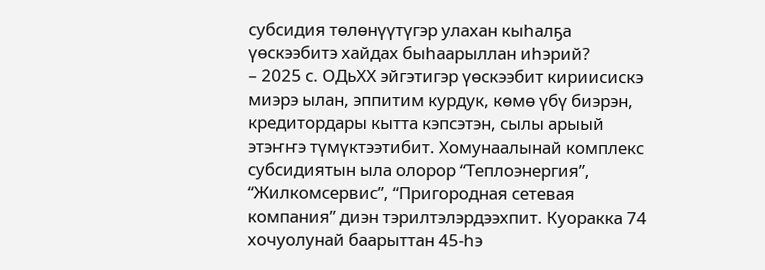субсидия төлөнүүтүгэр улахан кыһалҕа үөскээбитэ хайдах быһаарыллан иһэрий?
– 2025 с. ОДьХХ эйгэтигэр үөскээбит кириисискэ миэрэ ылан, эппитим курдук, көмө үбү биэрэн, кредитордары кытта кэпсэтэн, сылы арыый этэҥҥэ түмүктээтибит. Хомунаалынай комплекс субсидиятын ыла олорор “Теплоэнергия”, “Жилкомсервис”, “Пригородная сетевая компания” диэн тэрилтэлэрдээхпит. Куоракка 74 хочуолунай баарыттан 45-һэ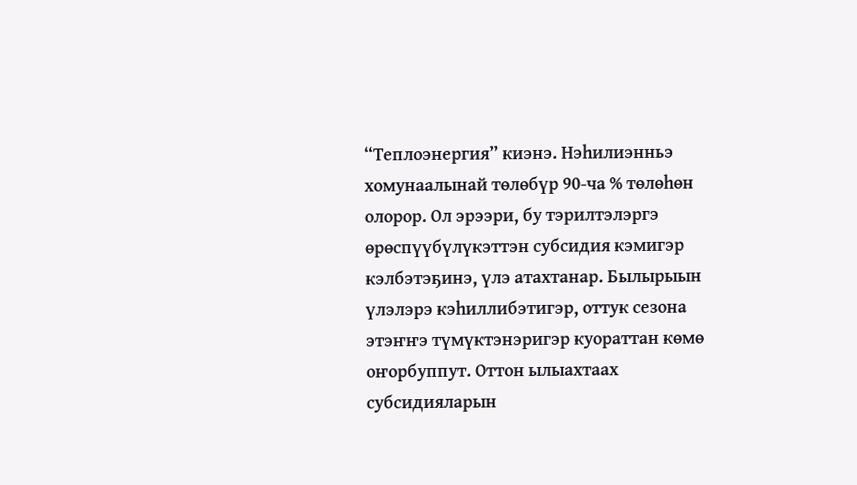“Теплоэнергия” киэнэ. Нэһилиэнньэ хомунаалынай төлөбүр 90-ча % төлөһөн олорор. Ол эрээри, бу тэрилтэлэргэ өрөспүүбүлүкэттэн субсидия кэмигэр кэлбэтэҕинэ, үлэ атахтанар. Былырыын үлэлэрэ кэһиллибэтигэр, оттук сезона этэҥҥэ түмүктэнэригэр куораттан көмө оҥорбуппут. Оттон ылыахтаах субсидияларын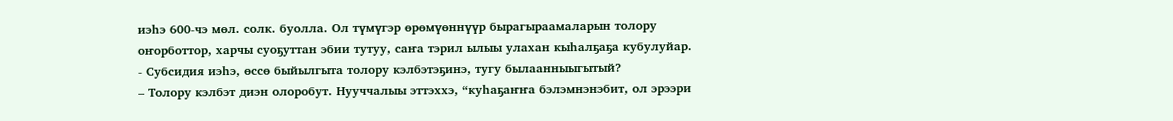иэһэ 600-чэ мөл. солк. буолла. Ол түмүгэр өрөмүөннүүр бырагыраамаларын толору оҥорботтор, харчы суоҕуттан эбии тутуу, саҥа тэрил ылыы улахан кыһалҕаҕа кубулуйар.
- Субсидия иэһэ, өссө быйылгыта толору кэлбэтэҕинэ, тугу былаанныыгытый?
– Толору кэлбэт диэн олоробут. Нууччалыы эттэххэ, “куһаҕаҥҥа бэлэмнэнэбит, ол эрээри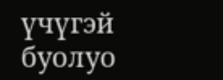үчүгэй буолуо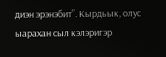диэн эрэнэбит”. Кырдьык, олус ыарахан сыл кэлэригэр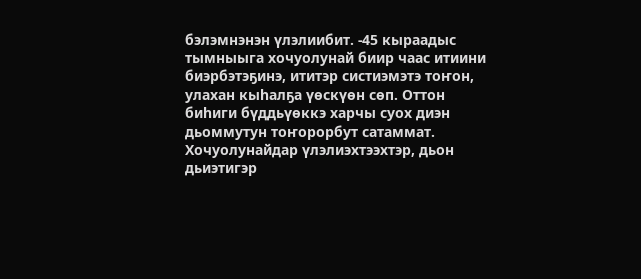бэлэмнэнэн үлэлиибит. -45 кыраадыс тымныыга хочуолунай биир чаас итиини биэрбэтэҕинэ, ититэр систиэмэтэ тоҥон, улахан кыһалҕа үөскүөн сөп. Оттон биһиги бүддьүөккэ харчы суох диэн дьоммутун тоҥорорбут сатаммат. Хочуолунайдар үлэлиэхтээхтэр, дьон дьиэтигэр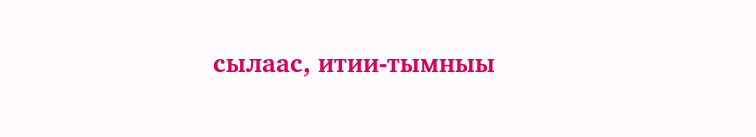сылаас, итии-тымныы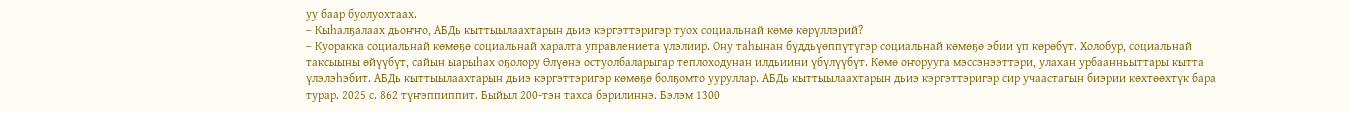уу баар буолуохтаах.
– Кыһалҕалаах дьоҥҥо, АБДь кыттыылаахтарын дьиэ кэргэттэригэр туох социальнай көмө көрүллэрий?
– Куоракка социальнай көмөҕө социальнай харалта управлениета үлэлиир. Ону таһынан бүддьүөппүтүгэр социальнай көмөҕө эбии үп көрөбүт. Холобур, социальнай таксыыны өйүүбүт, сайын ыарыһах оҕолору Өлүөнэ остуолбаларыгар теплоходунан илдьиини үбүлүүбүт. Көмө оҥорууга мэссэнээттэри, улахан урбаанньыттары кытта үлэлэһэбит. АБДь кыттыылаахтарын дьиэ кэргэттэригэр көмөҕө болҕомто ууруллар. АБДь кыттыылаахтарын дьиэ кэргэттэригэр сир учаастагын биэрии көхтөөхтүк бара турар. 2025 с. 862 түҥэппиппит. Быйыл 200-тэн тахса бэрилиннэ. Бэлэм 1300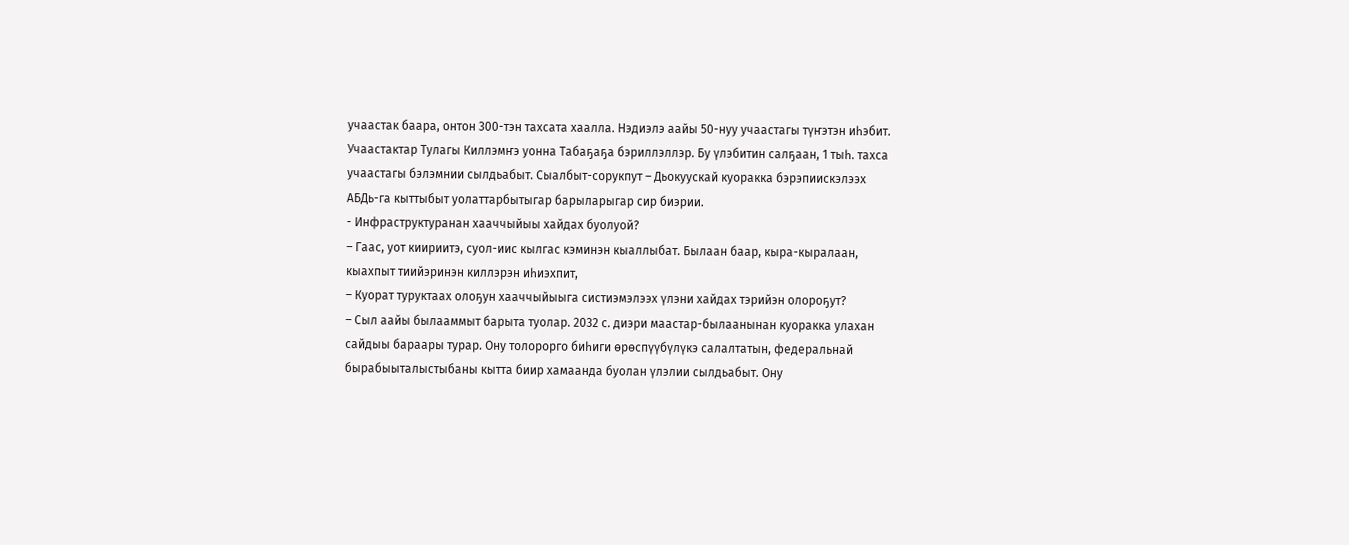учаастак баара, онтон 300-тэн тахсата хаалла. Нэдиэлэ аайы 50-нуу учаастагы түҥэтэн иһэбит. Учаастактар Тулагы Киллэмҥэ уонна Табаҕаҕа бэриллэллэр. Бу үлэбитин салҕаан, 1 тыһ. тахса учаастагы бэлэмнии сылдьабыт. Сыалбыт-сорукпут – Дьокуускай куоракка бэрэпиискэлээх АБДь-га кыттыбыт уолаттарбытыгар барыларыгар сир биэрии.
- Инфраструктуранан хааччыйыы хайдах буолуой?
– Гаас, уот киириитэ, суол-иис кылгас кэминэн кыаллыбат. Былаан баар, кыра-кыралаан, кыахпыт тиийэринэн киллэрэн иһиэхпит,
– Куорат туруктаах олоҕун хааччыйыыга систиэмэлээх үлэни хайдах тэрийэн олороҕут?
– Сыл аайы былааммыт барыта туолар. 2032 с. диэри маастар-былаанынан куоракка улахан сайдыы бараары турар. Ону толорорго биһиги өрөспүүбүлүкэ салалтатын, федеральнай бырабыыталыстыбаны кытта биир хамаанда буолан үлэлии сылдьабыт. Ону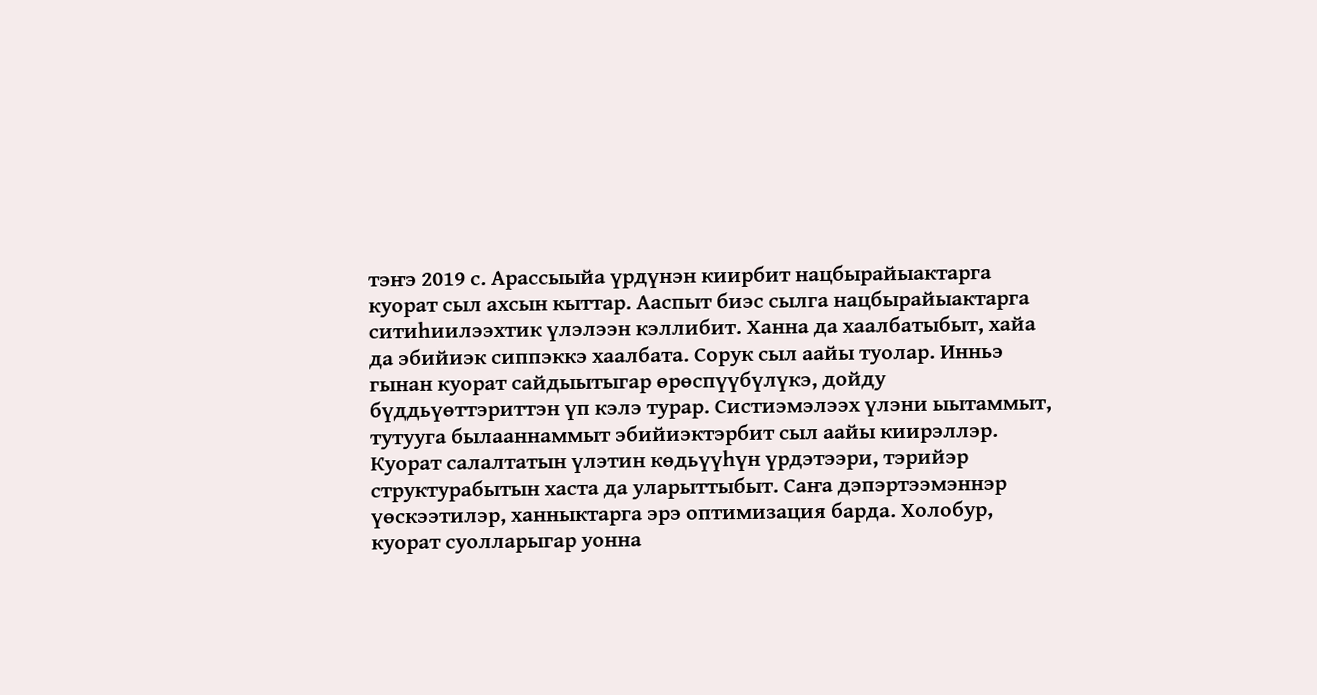тэҥэ 2019 с. Арассыыйа үрдүнэн киирбит нацбырайыактарга куорат сыл ахсын кыттар. Ааспыт биэс сылга нацбырайыактарга ситиһиилээхтик үлэлээн кэллибит. Ханна да хаалбатыбыт, хайа да эбийиэк сиппэккэ хаалбата. Сорук сыл аайы туолар. Инньэ гынан куорат сайдыытыгар өрөспүүбүлүкэ, дойду бүддьүөттэриттэн үп кэлэ турар. Систиэмэлээх үлэни ыытаммыт, тутууга былааннаммыт эбийиэктэрбит сыл аайы киирэллэр. Куорат салалтатын үлэтин көдьүүһүн үрдэтээри, тэрийэр структурабытын хаста да уларыттыбыт. Саҥа дэпэртээмэннэр үөскээтилэр, ханныктарга эрэ оптимизация барда. Холобур, куорат суолларыгар уонна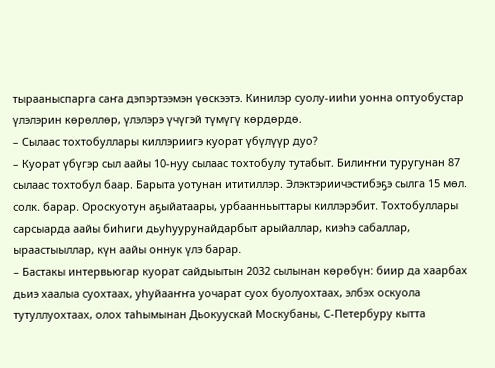тырааныспарга саҥа дэпэртээмэн үөскээтэ. Кинилэр суолу-ииһи уонна оптуобустар үлэлэрин көрөллөр, үлэлэрэ үчүгэй түмүгү көрдөрдө.
– Сылаас тохтобуллары киллэриигэ куорат үбүлүүр дуо?
– Куорат үбүгэр сыл аайы 10-нуу сылаас тохтобулу тутабыт. Билиҥҥи туругунан 87 сылаас тохтобул баар. Барыта уотунан ититиллэр. Элэктэриичэстибэҕэ сылга 15 мөл. солк. барар. Ороскуотун аҕыйатаары, урбаанньыттары киллэрэбит. Тохтобуллары сарсыарда аайы биһиги дьуһуурунайдарбыт арыйаллар, киэһэ сабаллар, ыраастыыллар, күн аайы оннук үлэ барар.
– Бастакы интервьюгар куорат сайдыытын 2032 сылынан көрөбүн: биир да хаарбах дьиэ хаалыа суохтаах, уһуйааҥҥа уочарат суох буолуохтаах, элбэх оскуола тутуллуохтаах, олох таһымынан Дьокуускай Москубаны, С-Петербуру кытта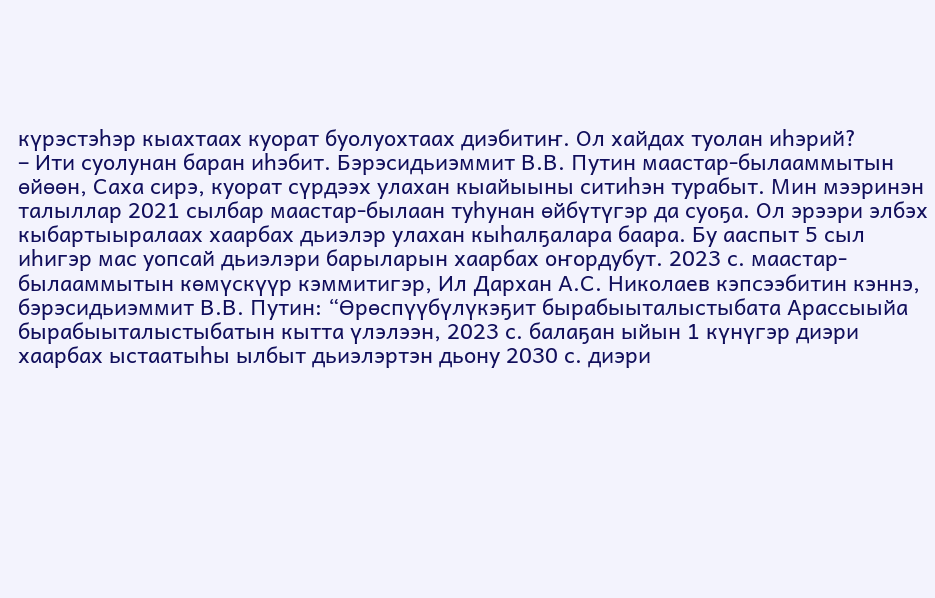күрэстэһэр кыахтаах куорат буолуохтаах диэбитиҥ. Ол хайдах туолан иһэрий?
– Ити суолунан баран иһэбит. Бэрэсидьиэммит В.В. Путин маастар-былааммытын өйөөн, Саха сирэ, куорат сүрдээх улахан кыайыыны ситиһэн турабыт. Мин мээринэн талыллар 2021 сылбар маастар-былаан туһунан өйбүтүгэр да суоҕа. Ол эрээри элбэх кыбартыыралаах хаарбах дьиэлэр улахан кыһалҕалара баара. Бу ааспыт 5 сыл иһигэр мас уопсай дьиэлэри барыларын хаарбах оҥордубут. 2023 с. маастар-былааммытын көмүскүүр кэммитигэр, Ил Дархан А.С. Николаев кэпсээбитин кэннэ, бэрэсидьиэммит В.В. Путин: “Өрөспүүбүлүкэҕит бырабыыталыстыбата Арассыыйа бырабыыталыстыбатын кытта үлэлээн, 2023 с. балаҕан ыйын 1 күнүгэр диэри хаарбах ыстаатыһы ылбыт дьиэлэртэн дьону 2030 с. диэри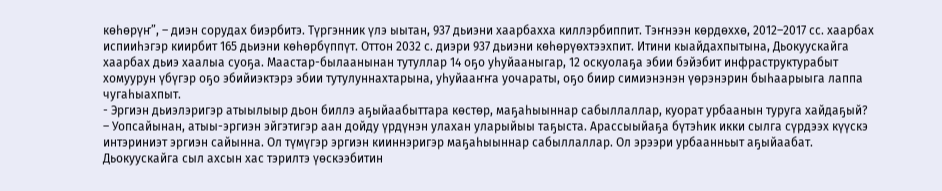көһөрүҥ”, – диэн сорудах биэрбитэ. Түргэнник үлэ ыытан, 937 дьиэни хаарбахха киллэрбиппит. Тэҥнээн көрдөххө, 2012–2017 сс. хаарбах испииһэгэр киирбит 165 дьиэни көһөрбүппүт. Оттон 2032 с. диэри 937 дьиэни көһөрүөхтээхпит. Итини кыайдахпытына, Дьокуускайга хаарбах дьиэ хаалыа суоҕа. Маастар-былаанынан тутуллар 14 оҕо уһуйааныгар, 12 оскуолаҕа эбии бэйэбит инфраструктурабыт хомуурун үбүгэр оҕо эбийиэктэрэ эбии тутулуннахтарына, уһуйааҥҥа уочараты, оҕо биир симиэнэнэн үөрэнэрин быһаарыыга лаппа чугаһыахпыт.
- Эргиэн дьиэлэригэр атыылыыр дьон биллэ аҕыйаабыттара көстөр, маҕаһыыннар сабыллаллар, куорат урбаанын туруга хайдаҕый?
– Уопсайынан, атыы-эргиэн эйгэтигэр аан дойду үрдүнэн улахан уларыйыы таҕыста. Арассыыйаҕа бүтэһик икки сылга сүрдээх күүскэ интэриниэт эргиэн сайынна. Ол түмүгэр эргиэн кииннэригэр маҕаһыыннар сабыллаллар. Ол эрээри урбаанньыт аҕыйаабат. Дьокуускайга сыл ахсын хас тэрилтэ үөскээбитин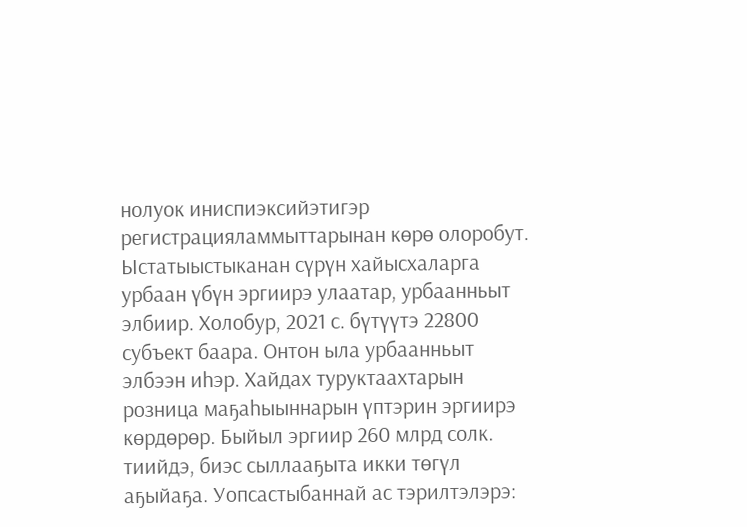нолуок иниспиэксийэтигэр регистрацияламмыттарынан көрө олоробут. Ыстатыыстыканан сүрүн хайысхаларга урбаан үбүн эргиирэ улаатар, урбаанньыт элбиир. Холобур, 2021 с. бүтүүтэ 22800 субъект баара. Онтон ыла урбаанньыт элбээн иһэр. Хайдах туруктаахтарын розница маҕаһыыннарын үптэрин эргиирэ көрдөрөр. Быйыл эргиир 260 млрд солк. тиийдэ, биэс сыллааҕыта икки төгүл аҕыйаҕа. Уопсастыбаннай ас тэрилтэлэрэ: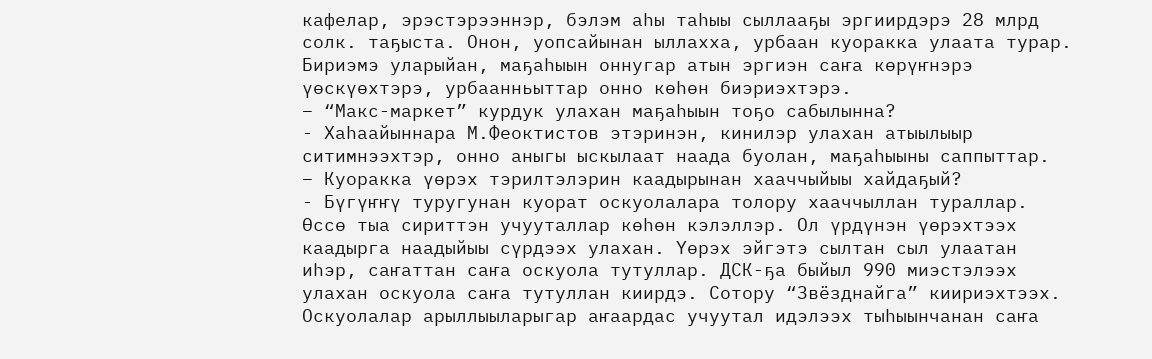кафелар, эрэстэрээннэр, бэлэм аһы таһыы сыллааҕы эргиирдэрэ 28 млрд солк. таҕыста. Онон, уопсайынан ыллахха, урбаан куоракка улаата турар. Бириэмэ уларыйан, маҕаһыын оннугар атын эргиэн саҥа көрүҥнэрэ үөскүөхтэрэ, урбаанньыттар онно көһөн биэриэхтэрэ.
– “Макс-маркет” курдук улахан маҕаһыын тоҕо сабылынна?
- Хаһаайыннара М.Феоктистов этэринэн, кинилэр улахан атыылыыр ситимнээхтэр, онно аныгы ыскылаат наада буолан, маҕаһыыны саппыттар.
– Куоракка үөрэх тэрилтэлэрин каадырынан хааччыйыы хайдаҕый?
- Бүгүҥҥү туругунан куорат оскуолалара толору хааччыллан тураллар. Өссө тыа сириттэн учууталлар көһөн кэлэллэр. Ол үрдүнэн үөрэхтээх каадырга наадыйыы сүрдээх улахан. Үөрэх эйгэтэ сылтан сыл улаатан иһэр, саҥаттан саҥа оскуола тутуллар. ДСК-ҕа быйыл 990 миэстэлээх улахан оскуола саҥа тутуллан киирдэ. Сотору “Звёзднайга” киириэхтээх. Оскуолалар арыллыыларыгар аҥаардас учуутал идэлээх тыһыынчанан саҥа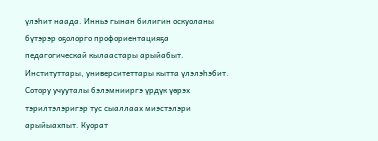үлэһит наада. Инньэ гынан билигин оскуоланы бүтэрэр оҕолорго профориентацияҕа педагогическай кылаастары арыйабыт. Институттары, университеттары кытта үлэлэһэбит. Сотору учууталы бэлэмнииргэ үрдүк үөрэх тэрилтэлэригэр тус сыаллаах миэстэлэри арыйыахпыт. Куорат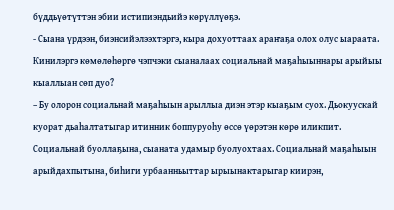бүддьүөтүттэн эбии истипиэндьийэ көрүллүөҕэ.
- Сыана үрдээн, биэнсийэлээхтэргэ, кыра дохуоттаах араҥаҕа олох олус ыараата. Кинилэргэ көмөлөһөргө чэпчэки сыаналаах социальнай маҕаһыыннары арыйыы кыаллыан сөп дуо?
– Бу олорон социальнай маҕаһыын арыллыа диэн этэр кыаҕым суох. Дьокуускай куорат дьаһалтатыгар итинник боппуруоһу өссө үөрэтэн көрө иликпит. Социальнай буоллаҕына, сыаната удамыр буолуохтаах. Социальнай маҕаһыын арыйдахпытына, биһиги урбаанньыттар ырыынактарыгар киирэн,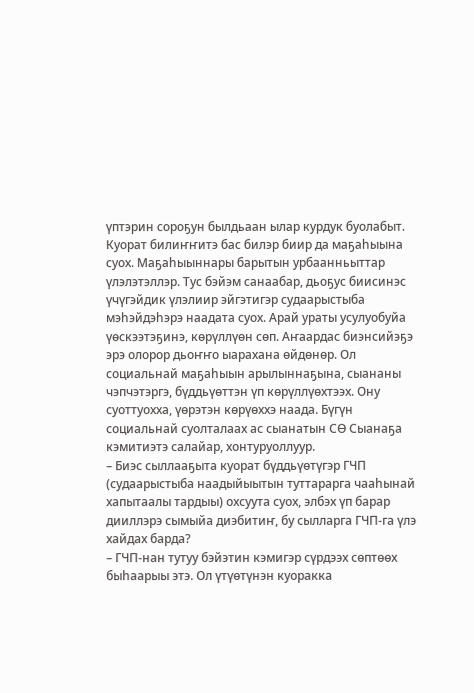үптэрин сороҕун былдьаан ылар курдук буолабыт. Куорат билиҥҥитэ бас билэр биир да маҕаһыына суох. Маҕаһыыннары барытын урбаанньыттар үлэлэтэллэр. Тус бэйэм санаабар, дьоҕус биисинэс үчүгэйдик үлэлиир эйгэтигэр судаарыстыба мэһэйдэһэрэ наадата суох. Арай ураты усулуобуйа үөскээтэҕинэ, көрүллүөн сөп. Аҥаардас биэнсийэҕэ эрэ олорор дьоҥҥо ыарахана өйдөнөр. Ол социальнай маҕаһыын арылыннаҕына, сыананы чэпчэтэргэ, бүддьүөттэн үп көрүллүөхтээх. Ону суоттуохха, үөрэтэн көрүөххэ наада. Бүгүн социальнай суолталаах ас сыанатын СӨ Сыанаҕа кэмитиэтэ салайар, хонтуруоллуур.
– Биэс сыллааҕыта куорат бүддьүөтүгэр ГЧП (судаарыстыба наадыйыытын туттарарга чааһынай хапытаалы тардыы) охсуута суох, элбэх үп барар дииллэрэ сымыйа диэбитиҥ, бу сылларга ГЧП-га үлэ хайдах барда?
– ГЧП-нан тутуу бэйэтин кэмигэр сүрдээх сөптөөх быһаарыы этэ. Ол үтүөтүнэн куоракка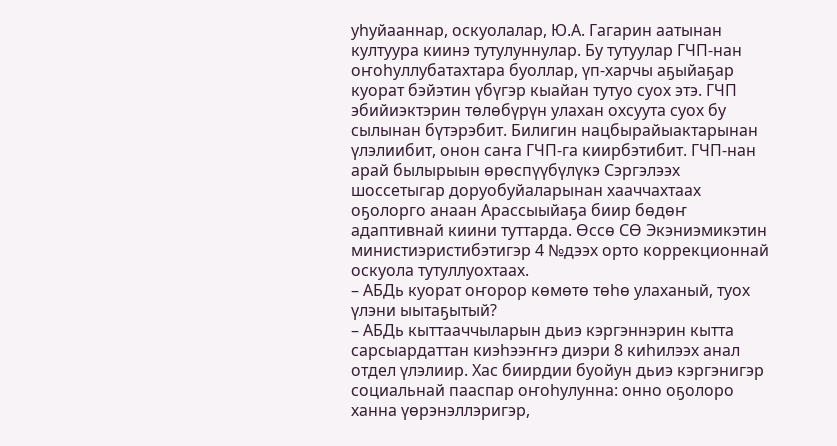уһуйааннар, оскуолалар, Ю.А. Гагарин аатынан култуура киинэ тутулуннулар. Бу тутуулар ГЧП-нан оҥоһуллубатахтара буоллар, үп-харчы аҕыйаҕар куорат бэйэтин үбүгэр кыайан тутуо суох этэ. ГЧП эбийиэктэрин төлөбүрүн улахан охсуута суох бу сылынан бүтэрэбит. Билигин нацбырайыактарынан үлэлиибит, онон саҥа ГЧП-га киирбэтибит. ГЧП-нан арай былырыын өрөспүүбүлүкэ Сэргэлээх шоссетыгар доруобуйаларынан хааччахтаах оҕолорго анаан Арассыыйаҕа биир бөдөҥ адаптивнай киини туттарда. Өссө СӨ Экэниэмикэтин министиэристибэтигэр 4 №дээх орто коррекционнай оскуола тутуллуохтаах.
– АБДь куорат оҥорор көмөтө төһө улаханый, туох үлэни ыытаҕытый?
– АБДь кыттааччыларын дьиэ кэргэннэрин кытта сарсыардаттан киэһээҥҥэ диэри 8 киһилээх анал отдел үлэлиир. Хас биирдии буойун дьиэ кэргэнигэр социальнай пааспар оҥоһулунна: онно оҕолоро ханна үөрэнэллэригэр,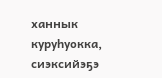ханнык куруһуокка, сиэксийэҕэ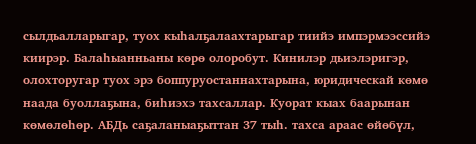сылдьалларыгар, туох кыһалҕалаахтарыгар тиийэ импэрмээссийэ киирэр. Балаһыанньаны көрө олоробут. Кинилэр дьиэлэригэр, олохторугар туох эрэ боппуруостаннахтарына, юридическай көмө наада буоллаҕына, биһиэхэ тахсаллар. Куорат кыах баарынан көмөлөһөр. АБДь саҕаланыаҕыттан 37 тыһ. тахса араас өйөбүл,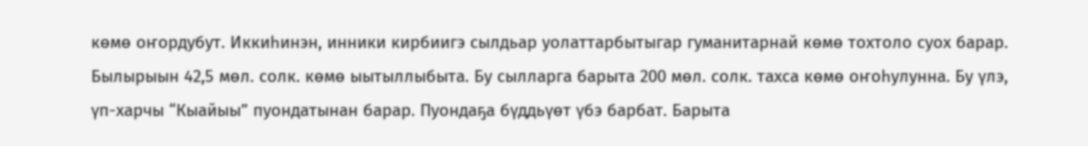көмө оҥордубут. Иккиһинэн, инники кирбиигэ сылдьар уолаттарбытыгар гуманитарнай көмө тохтоло суох барар. Былырыын 42,5 мөл. солк. көмө ыытыллыбыта. Бу сылларга барыта 200 мөл. солк. тахса көмө оҥоһулунна. Бу үлэ, үп-харчы “Кыайыы” пуондатынан барар. Пуондаҕа бүддьүөт үбэ барбат. Барыта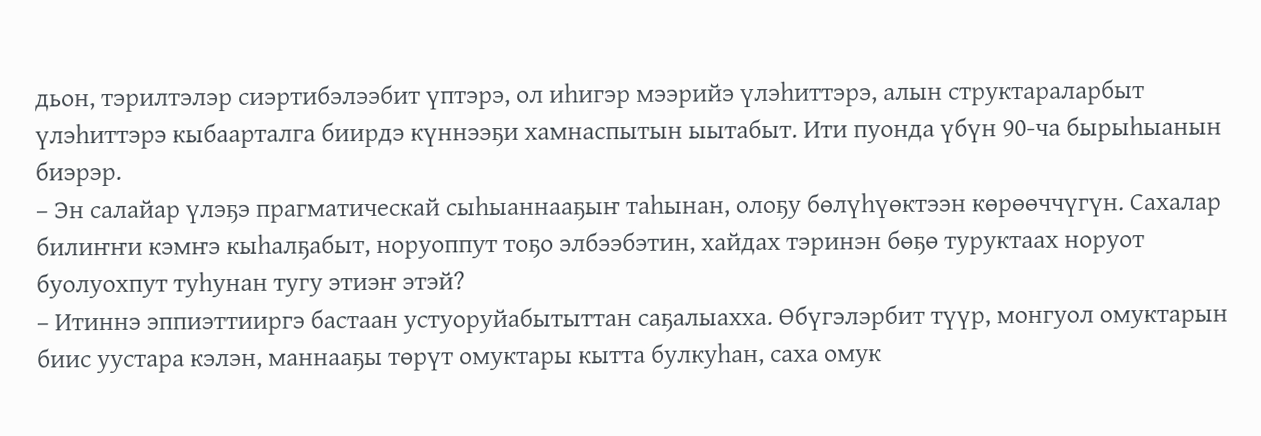дьон, тэрилтэлэр сиэртибэлээбит үптэрэ, ол иһигэр мээрийэ үлэһиттэрэ, алын структараларбыт үлэһиттэрэ кыбаарталга биирдэ күннээҕи хамнаспытын ыытабыт. Ити пуонда үбүн 90-ча бырыһыанын биэрэр.
– Эн салайар үлэҕэ прагматическай сыһыаннааҕыҥ таһынан, олоҕу бөлүһүөктээн көрөөччүгүн. Сахалар билиҥҥи кэмҥэ кыһалҕабыт, норуоппут тоҕо элбээбэтин, хайдах тэринэн бөҕө туруктаах норуот буолуохпут туһунан тугу этиэҥ этэй?
– Итиннэ эппиэттииргэ бастаан устуоруйабытыттан саҕалыахха. Өбүгэлэрбит түүр, монгуол омуктарын биис уустара кэлэн, маннааҕы төрүт омуктары кытта булкуһан, саха омук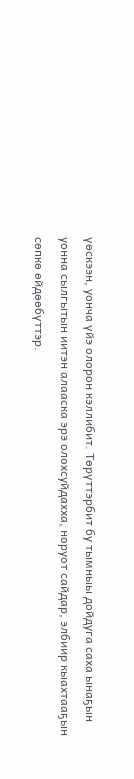үөскээн, уонча үйэ олорон кэллибит. Төрүттэрбит бу тымныы дойдуга саха ынаҕын уонна сылгытын иитэн алааска эрэ олохсуйдахха, норуот сайдар, элбиир кыахтааҕын сөпкө өйдөөбүттэр.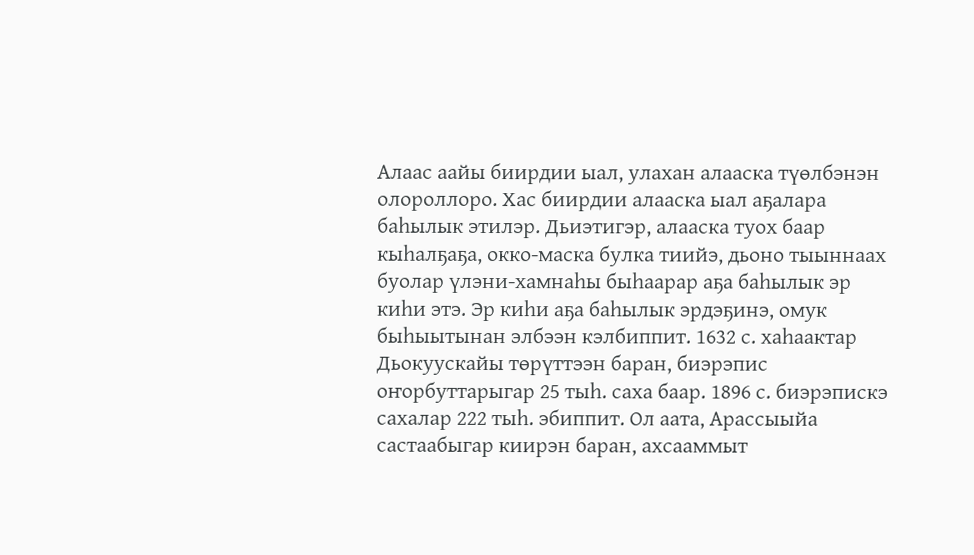Алаас аайы биирдии ыал, улахан алааска түөлбэнэн олороллоро. Хас биирдии алааска ыал аҕалара баһылык этилэр. Дьиэтигэр, алааска туох баар кыһалҕаҕа, окко-маска булка тиийэ, дьоно тыыннаах буолар үлэни-хамнаһы быһаарар аҕа баһылык эр киһи этэ. Эр киһи аҕа баһылык эрдэҕинэ, омук быһыытынан элбээн кэлбиппит. 1632 с. хаһаактар Дьокуускайы төрүттээн баран, биэрэпис оҥорбуттарыгар 25 тыһ. саха баар. 1896 с. биэрэпискэ сахалар 222 тыһ. эбиппит. Ол аата, Арассыыйа састаабыгар киирэн баран, ахсааммыт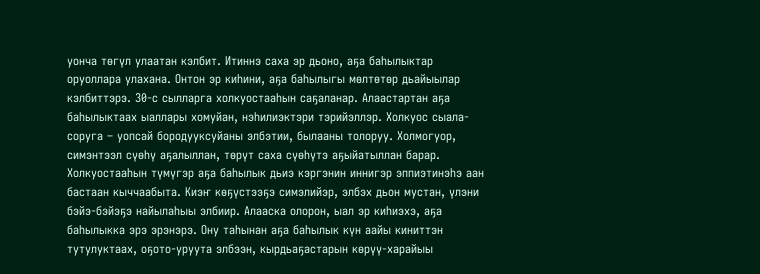уонча төгүл улаатан кэлбит. Итиннэ саха эр дьоно, аҕа баһылыктар оруоллара улахана. Онтон эр киһини, аҕа баһылыгы мөлтөтөр дьайыылар кэлбиттэрэ. 30-с сылларга холкуостааһын саҕаланар. Алаастартан аҕа баһылыктаах ыаллары хомуйан, нэһилиэктэри тэрийэллэр. Холкуос сыала-соруга – уопсай бородууксуйаны элбэтии, былааны толоруу. Холмогуор, симэнтээл сүөһү аҕалыллан, төрүт саха сүөһүтэ аҕыйатыллан барар. Холкуостааһын түмүгэр аҕа баһылык дьиэ кэргэнин иннигэр эппиэтинэһэ аан бастаан кыччаабыта. Киэҥ көҕүстээҕэ симэлийэр, элбэх дьон мустан, үлэни бэйэ-бэйэҕэ найылаһыы элбиир. Алааска олорон, ыал эр киһиэхэ, аҕа баһылыкка эрэ эрэнэрэ. Ону таһынан аҕа баһылык күн аайы киниттэн тутулуктаах, оҕото-уруута элбээн, кырдьаҕастарын көрүү-харайыы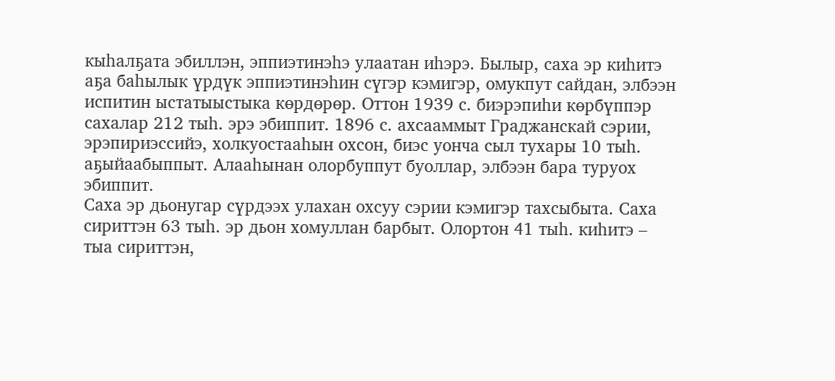кыһалҕата эбиллэн, эппиэтинэһэ улаатан иһэрэ. Былыр, саха эр киһитэ аҕа баһылык үрдүк эппиэтинэһин сүгэр кэмигэр, омукпут сайдан, элбээн испитин ыстатыыстыка көрдөрөр. Оттон 1939 с. биэрэпиһи көрбүппэр сахалар 212 тыһ. эрэ эбиппит. 1896 с. ахсааммыт Граджанскай сэрии, эрэпириэссийэ, холкуостааһын охсон, биэс уонча сыл тухары 10 тыһ. аҕыйаабыппыт. Алааһынан олорбуппут буоллар, элбээн бара туруох эбиппит.
Саха эр дьонугар сүрдээх улахан охсуу сэрии кэмигэр тахсыбыта. Саха сириттэн 63 тыһ. эр дьон хомуллан барбыт. Олортон 41 тыһ. киһитэ – тыа сириттэн,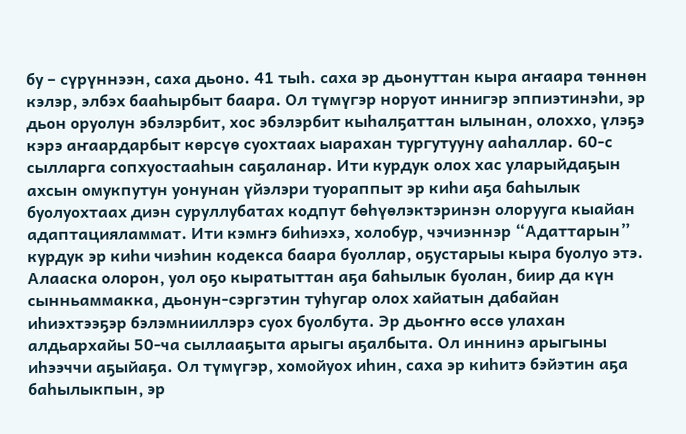бу – сүрүннээн, саха дьоно. 41 тыһ. саха эр дьонуттан кыра аҥаара төннөн кэлэр, элбэх бааһырбыт баара. Ол түмүгэр норуот иннигэр эппиэтинэһи, эр дьон оруолун эбэлэрбит, хос эбэлэрбит кыһалҕаттан ылынан, олоххо, үлэҕэ кэрэ аҥаардарбыт көрсүө суохтаах ыарахан тургутууну ааһаллар. 60-с сылларга сопхуостааһын саҕаланар. Ити курдук олох хас уларыйдаҕын ахсын омукпутун уонунан үйэлэри туораппыт эр киһи аҕа баһылык буолуохтаах диэн суруллубатах кодпут бөһүөлэктэринэн олорууга кыайан адаптацияламмат. Ити кэмҥэ биһиэхэ, холобур, чэчиэннэр “Адаттарын” курдук эр киһи чиэһин кодекса баара буоллар, оҕустарыы кыра буолуо этэ. Алааска олорон, уол оҕо кыратыттан аҕа баһылык буолан, биир да күн сынньаммакка, дьонун-сэргэтин туһугар олох хайатын дабайан иһиэхтээҕэр бэлэмнииллэрэ суох буолбута. Эр дьоҥҥо өссө улахан алдьархайы 50-ча сыллааҕыта арыгы аҕалбыта. Ол иннинэ арыгыны иһээччи аҕыйаҕа. Ол түмүгэр, хомойуох иһин, саха эр киһитэ бэйэтин аҕа баһылыкпын, эр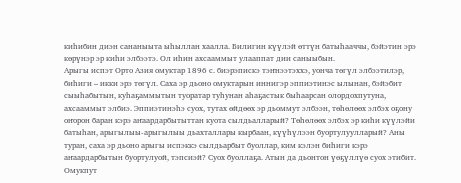киһибин диэн сананыыта ыһыллан хаалла. Билигин күүлэй өттүн батыһааччы, бэйэтин эрэ көрүнэр эр киһи элбээтэ. Ол иһин ахсааммыт улааппат дии саныыбын.
Арыгы испэт Орто Азия омуктар 1896 с. биэрэпискэ тэҥнээтэххэ, уонча төгүл элбээтилэр, биһиги – икки эрэ төгүл. Саха эр дьоно омуктарын иннигэр эппиэтинэс ылынан, бэйэбит сыыһабытын, куһаҕаммытын туоратар туһунан аһаҕастык быһаарсан олордохпутуна, ахсааммыт элбиэ. Эппиэтинэһэ суох, тутах өйдөөх эр дьоммут элбээн, төһөлөөх элбэх оҕону оҥорон баран кэрэ аҥаардарбытыттан куота сылдьалларый? Төһөлөөх элбэх эр киһи күүлэйи батыһан, арыгылыы-арыгылыы дьахталлары кырбаан, күүһүлээн буортулуулларый? Аны туран, саха эр дьоно арыгы испэккэ сылдьарбыт буоллар, ким кэлэн биһиги кэрэ аҥаардарбытын буортулуой, тэпсиэй? Суох буоллаҕа. Атын да дьонтон үөҕүллүө суох этибит. Омукпут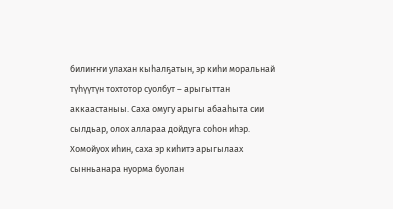билиҥҥи улахан кыһалҕатын, эр киһи моральнай түһүүтүн тохтотор суолбут – арыгыттан аккаастаныы. Саха омугу арыгы абааһыта сии сылдьар, олох аллараа дойдуга соһон иһэр. Хомойуох иһин, саха эр киһитэ арыгылаах сынньанара нуорма буолан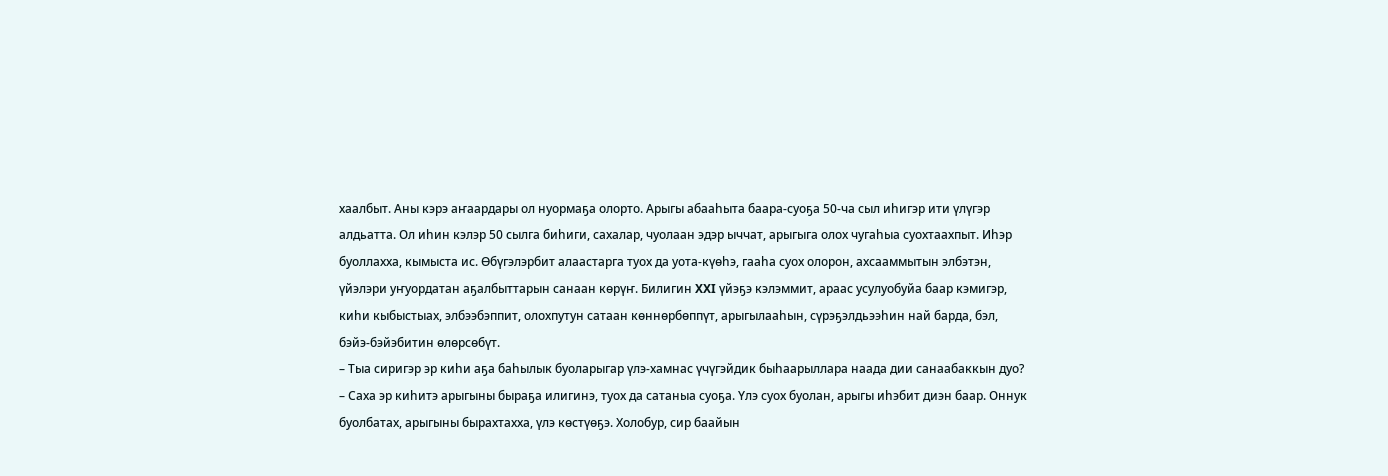хаалбыт. Аны кэрэ аҥаардары ол нуормаҕа олорто. Арыгы абааһыта баара-суоҕа 50-ча сыл иһигэр ити үлүгэр алдьатта. Ол иһин кэлэр 50 сылга биһиги, сахалар, чуолаан эдэр ыччат, арыгыга олох чугаһыа суохтаахпыт. Иһэр буоллахха, кымыста ис. Өбүгэлэрбит алаастарга туох да уота-күөһэ, гааһа суох олорон, ахсааммытын элбэтэн, үйэлэри уҥуордатан аҕалбыттарын санаан көрүҥ. Билигин XXI үйэҕэ кэлэммит, араас усулуобуйа баар кэмигэр, киһи кыбыстыах, элбээбэппит, олохпутун сатаан көннөрбөппүт, арыгылааһын, сүрэҕэлдьээһин най барда, бэл, бэйэ-бэйэбитин өлөрсөбүт.
– Тыа сиригэр эр киһи аҕа баһылык буоларыгар үлэ-хамнас үчүгэйдик быһаарыллара наада дии санаабаккын дуо?
– Саха эр киһитэ арыгыны быраҕа илигинэ, туох да сатаныа суоҕа. Үлэ суох буолан, арыгы иһэбит диэн баар. Оннук буолбатах, арыгыны бырахтахха, үлэ көстүөҕэ. Холобур, сир баайын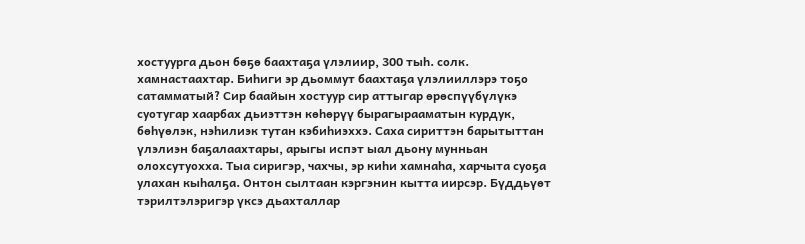хостуурга дьон бөҕө баахтаҕа үлэлиир, 300 тыһ. солк. хамнастаахтар. Биһиги эр дьоммут баахтаҕа үлэлииллэрэ тоҕо сатамматый? Сир баайын хостуур сир аттыгар өрөспүүбүлүкэ суотугар хаарбах дьиэттэн көһөрүү бырагырааматын курдук, бөһүөлэк, нэһилиэк тутан кэбиһиэххэ. Саха сириттэн барытыттан үлэлиэн баҕалаахтары, арыгы испэт ыал дьону мунньан олохсутуохха. Тыа сиригэр, чахчы, эр киһи хамнаһа, харчыта суоҕа улахан кыһалҕа. Онтон сылтаан кэргэнин кытта иирсэр. Бүддьүөт тэрилтэлэригэр үксэ дьахталлар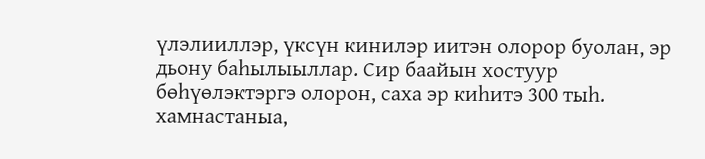үлэлииллэр, үксүн кинилэр иитэн олорор буолан, эр дьону баһылыыллар. Сир баайын хостуур бөһүөлэктэргэ олорон, саха эр киһитэ 300 тыһ. хамнастаныа,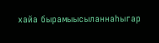хайа бырамыысыланнаһыгар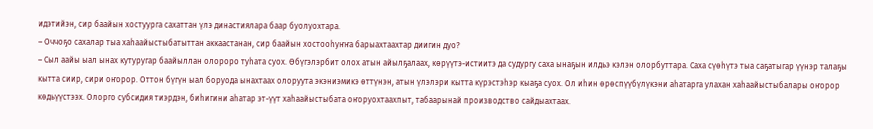идэтийэн, сир баайын хостуурга сахаттан үлэ династиялара баар буолуохтара.
– Оччоҕо сахалар тыа хаһаайыстыбатыттан аккаастанан, сир баайын хостооһуҥҥа барыахтаахтар диигин дуо?
– Сыл аайы ыал ынах кутуругар баайыллан олороро туһата суох. Өбүгэлэрбит олох атын айылҕалаах, көрүүтэ-истиитэ да судургу саха ынаҕын илдьэ кэлэн олорбуттара. Саха сүөһүтэ тыа саҕатыгар үүнэр талаҕы кытта сиир, сири оҥорор. Оттон бүгүн ыал боруода ынахтаах олоруута экэниэмикэ өттүнэн, атын үлэлэри кытта күрэстэһэр кыаҕа суох. Ол иһин өрөспүүбүлүкэни аһатарга улахан хаһаайыстыбалары оҥорор көдьүүстээх. Олорго субсидия тиэрдэн, биһигини аһатар эт-үүт хаһаайыстыбата оҥоруохтаахпыт, табаарынай производство сайдыахтаах.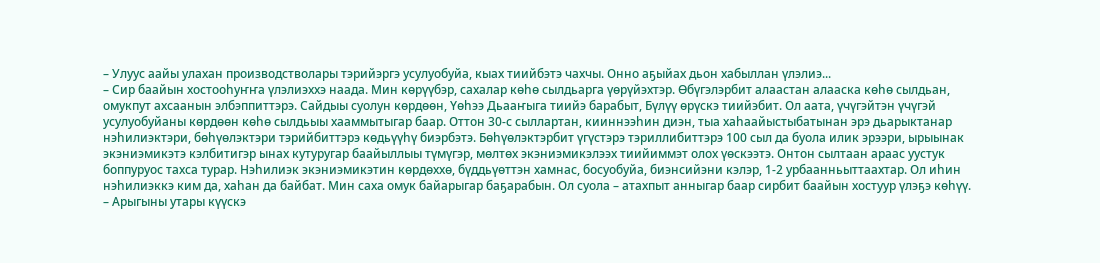– Улуус аайы улахан производстволары тэрийэргэ усулуобуйа, кыах тиийбэтэ чахчы. Онно аҕыйах дьон хабыллан үлэлиэ...
– Сир баайын хостооһуҥҥа үлэлиэххэ наада. Мин көрүүбэр, сахалар көһө сылдьарга үөрүйэхтэр. Өбүгэлэрбит алаастан алааска көһө сылдьан, омукпут ахсаанын элбэппиттэрэ. Сайдыы суолун көрдөөн, Үөһээ Дьааҥыга тиийэ барабыт, Бүлүү өрүскэ тиийэбит. Ол аата, үчүгэйтэн үчүгэй усулуобуйаны көрдөөн көһө сылдьыы хааммытыгар баар. Оттон 30-с сыллартан, кииннээһин диэн, тыа хаһаайыстыбатынан эрэ дьарыктанар нэһилиэктэри, бөһүөлэктэри тэрийбиттэрэ көдьүүһү биэрбэтэ. Бөһүөлэктэрбит үгүстэрэ тэриллибиттэрэ 100 сыл да буола илик эрээри, ырыынак экэниэмикэтэ кэлбитигэр ынах кутуругар баайыллыы түмүгэр, мөлтөх экэниэмикэлээх тиийиммэт олох үөскээтэ. Онтон сылтаан араас уустук боппуруос тахса турар. Нэһилиэк экэниэмикэтин көрдөххө, бүддьүөттэн хамнас, босуобуйа, биэнсийэни кэлэр, 1-2 урбаанньыттаахтар. Ол иһин нэһилиэккэ ким да, хаһан да байбат. Мин саха омук байарыгар баҕарабын. Ол суола – атахпыт анныгар баар сирбит баайын хостуур үлэҕэ көһүү.
– Арыгыны утары күүскэ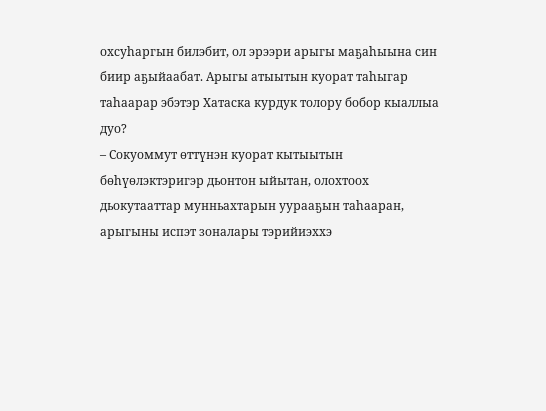охсуһаргын билэбит, ол эрээри арыгы маҕаһыына син биир аҕыйаабат. Арыгы атыытын куорат таһыгар таһаарар эбэтэр Хатаска курдук толору бобор кыаллыа дуо?
– Сокуоммут өттүнэн куорат кытыытын бөһүөлэктэригэр дьонтон ыйытан, олохтоох дьокутааттар мунньахтарын уурааҕын таһааран, арыгыны испэт зоналары тэрийиэххэ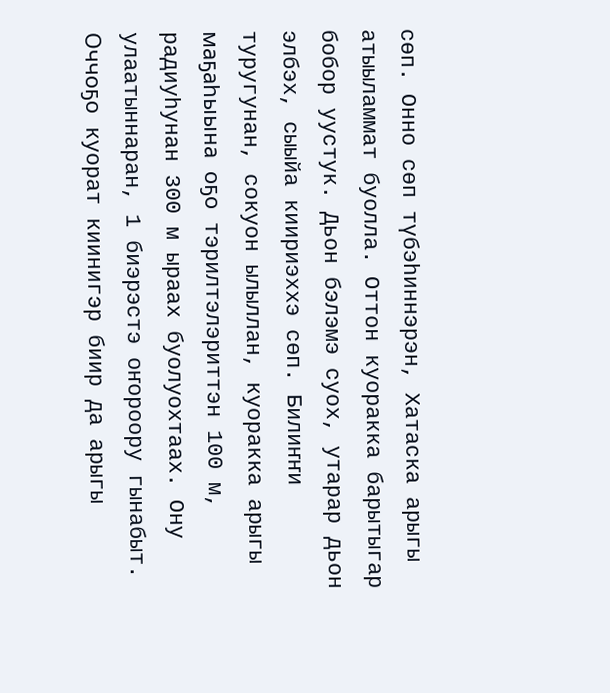сөп. Онно сөп түбэһиннэрэн, Хатаска арыгы атыыламмат буолла. Оттон куоракка барытыгар бобор уустук. Дьон бэлэмэ суох, утарар дьон элбэх, сыыйа киириэххэ сөп. Билиҥҥи туругунан, сокуон ылыллан, куоракка арыгы маҕаһыына оҕо тэрилтэлэриттэн 100 м, радиуһунан 300 м ыраах буолуохтаах. Ону улаатыннаран, 1 биэрэстэ оҥороору гынабыт. Оччоҕо куорат киинигэр биир да арыгы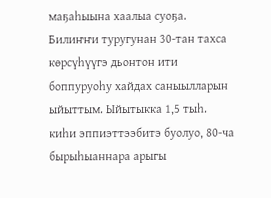маҕаһыына хаалыа суоҕа. Билиҥҥи туругунан 30-тан тахса көрсүһүүгэ дьонтон ити боппуруоһу хайдах саныылларын ыйыттым. Ыйытыкка 1,5 тыһ. киһи эппиэттээбитэ буолуо, 80-ча бырыһыаннара арыгы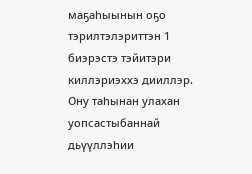маҕаһыынын оҕо тэрилтэлэриттэн 1 биэрэстэ тэйитэри киллэриэххэ дииллэр. Ону таһынан улахан уопсастыбаннай дьүүллэһии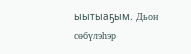ыытыаҕым. Дьон сөбүлэһэр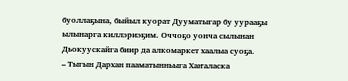буоллаҕына, быйыл куорат Дууматыгар бу уурааҕы ылынарга киллэриэҕим. Оччоҕо уонча сылынан Дьокуускайга биир да алкомаркет хаалыа суоҕа.
– Тыгын Дархан пааматынньыга Хаҥаласка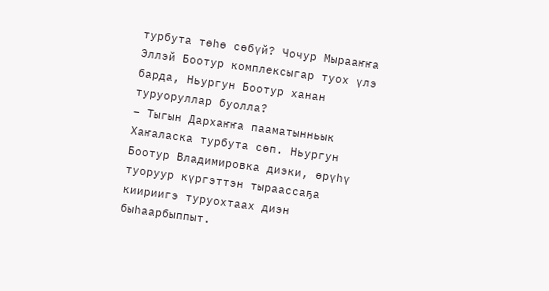турбута төһө сөбүй? Чочур Мырааҥҥа Эллэй Боотур комплексыгар туох үлэ барда, Ньургун Боотур ханан туруоруллар буолла?
– Тыгын Дархаҥҥа пааматынньык Хаҥаласка турбута сөп. Ньургун Боотур Владимировка диэки, өрүһү туоруур күргэттэн тыраассаҕа киириигэ туруохтаах диэн быһаарбыппыт.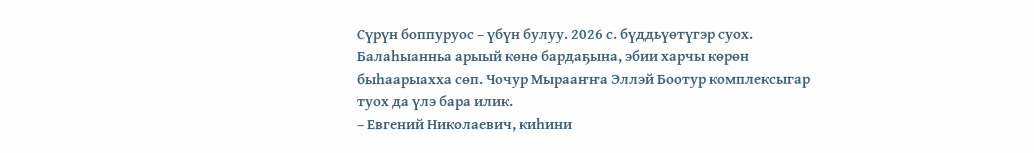Сүрүн боппуруос – үбүн булуу. 2026 с. бүддьүөтүгэр суох. Балаһыанньа арыый көнө бардаҕына, эбии харчы көрөн быһаарыахха сөп. Чочур Мырааҥҥа Эллэй Боотур комплексыгар туох да үлэ бара илик.
– Евгений Николаевич, киһини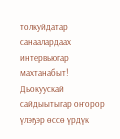толкуйдатар санаалардаах интервьюгар махтанабыт! Дьокуускай сайдыытыгар оҥорор үлэҕэр өссө үрдүк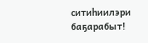ситиһиилэри баҕарабыт!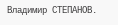Владимир СТЕПАНОВ.